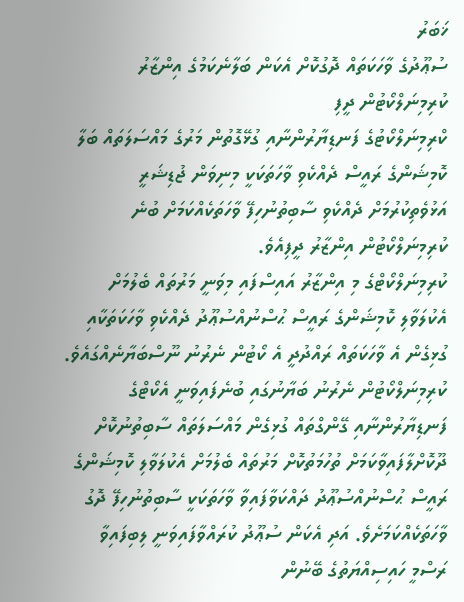ޚަބަރު
ސުޢޫދުގެ ވާހަކަތައް ދޮގުކޮށް އެކަން ބަލާނެކަމުގެ އިންޒާރު ކުރިމިނަލްކޯޓުން ދީފި
ކްރިމިނަލްކޯޓުގެ ފަނޑިޔާރުންނާއި ގުޅޭގޮތުން މަރުގެ މައްސަލަތައް ބަލާ ކޮމިޝަންގެ ރައީސް ދެއްކެވި ވާހަތަކަކީ މިނިވަން ޖުޑިޝަރީ އަޅުވެތިކުރުމަށް ދެއްކެވި ސާބިތުނުހިފޭ ވާހަތަކެއްކަމަށް ބުނެ ކުރިމިނަލްކޯޓުން އިންޒާރު ދީފިއެވެ.
ކުރިމިނަލްކޯޓްގެ މި އިންޒާރު އައިސްފައި މިވަނީ މަރުތައް ބެލުމަށް އެކުލަވާލި ކޮމިޝަންގެ ރައީސް ޙުސްނުއްސުޢޫދު ދެއްކެވި ވާހަކަތަކާއި ގުޅިގެން އެ ވާހަކަތައް ރައްދުދީ އެ ކޯޓުން ނެރުނު ނޫސްބަޔާނެއްގައެވެ.
ކުރިމިނަލްކޯޓުން ނެރުނު ބަޔާނުގައި ބުނެފައިވަނީ އެކޯޓްގެ ފަނޑިޔާރުންނާއި ގޭންގްތައް ގުޅިގެން މައްސަލަތައް ސާބިތުނުކޮށް ދޫކޮށްލާފައިވާކަމަށް ތުހުމަތުކޮށް މަރުތައް ބެލުމަށް އެކުލަވާލި ކޮމިޝަންގެ ރައީސް ޙުސްނުއްސުޢޫދު ދައްކަވާފައިވާ ވާހަތަކަކީ ސާބިތުނުހިފޭ ދޮގު ވާހަތަކެއްކަމަށެވެ. އަދި އެކަން ސުޢޫދު ކުރައްވާފައިވަނީ ލިބިފައިވާ ރަސްމީ ހައިސިއްޔަތުގެ ބޭނުން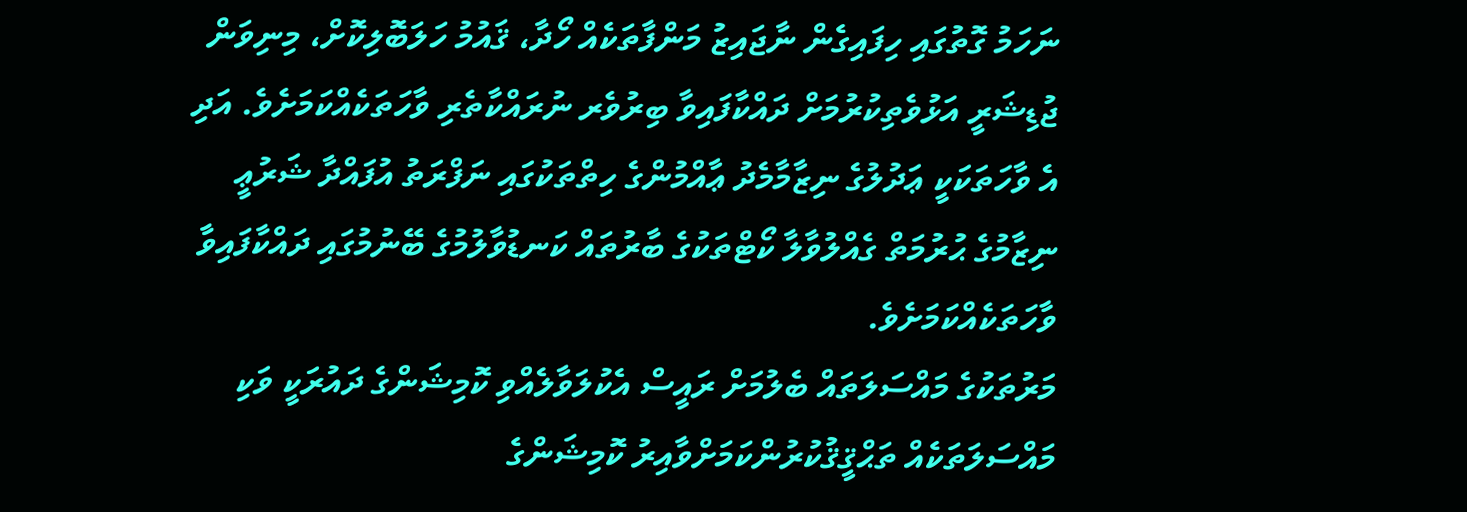ނަހަމު ގޮތުގައި ހިފައިގެން ނާޖައިޒު މަންފާތަކެއް ހޯދާ، ޤައުމު ހަލަބޮލިކޮށް، މިނިވަން ޖުޑިޝަރީ އަޅުވެތިކުރުމަށް ދައްކާފައިވާ ބިރުވެރ ނުރައްކާތެރި ވާހަތަކެއްކަމަށެވެ. އަދި އެ ވާހަތަކަކީ ޢަދުލުގެ ނިޒާމާމެދު ޢާއްމުންގެ ހިތްތަކުގައި ނަފްރަތު އުފައްދާ ޝަރުޢީ ނިޒާމުގެ ޙުރުމަތް ގެއްލުވާލާ ކޯޓްތަކުގެ ބާރުތައް ކަނޑުވާލުމުގެ ބޭނުމުގައި ދައްކާފައިވާ ވާހަތަކެއްކަމަށެވެ.
މަރުތަކުގެ މައްސަލަތައް ބެލުމަށް ރައީސް އެކުލަވާލެއްވި ކޮމިޝަންގެ ދައުރަކީ ވަކި މައްސަލަތަކެއް ތަޙްޤީޤުކުރުންކަމަށްވާއިރު ކޮމިޝަންގެ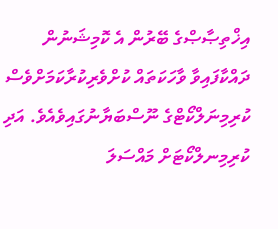އިޚްތިޞާޞްގެ ބޭރުން އެ ކޮމިޝަނުން ދައްކާފައިވާ ވާހަކަތައް ކުށްވެރިކުރާކަމަށްވެސް ކުރިމިނަލްކޯޓްގެ ނޫސްބަޔާނުގައިވެއެވެ. އަދި ކުރިމިނލްކޯޓަށް މައްސަލަ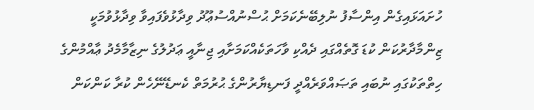ހުށައަޅައިގެން އިންސާފު ނުލިބޭނެކަމަށް ޙުސްނުއްސުޢޫދު ވިދާޅުވެފައިވާ ވިދާޅުވުމަކީ ޒިންމާދާރުކަން ކުޑަ ގޮތެއްގައި ދެއްކި ވާހަތަކެއްކަމަށާއި ޖިނާއީ ޢަދުލުގެ ނިޒާމާމެދު ޢާއްމުންގެ ހިތްތަކުގައި ނުބައި ތަޞައްވަރެއްދީ ފަނޑިޔާރުންގެ ޙުރުމަތް ކެނޑޭނޭހެން ކުރާ ކަންކަން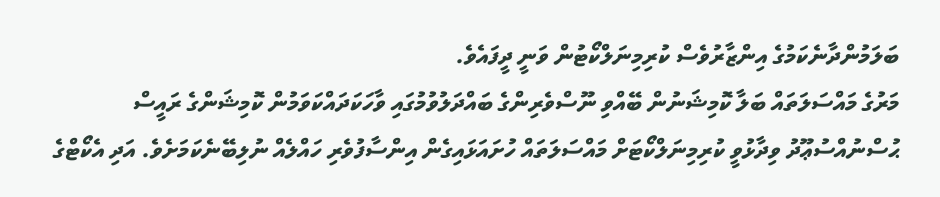ބަލަމުންދާނެކަމުގެ އިންޒާރުވެސް ކުރިމިނަލްކޯޓުން ވަނީ ދީފައެވެ.
މަރުގެ މައްސަލަތައް ބަލާ ކޮމިޝަނުން ބޭއްވި ނޫސްވެރިންގެ ބައްދަލުވުމުގައި ވާހަކަދައްކަވަމުން ކޮމިޝަންގެ ރައީސް ޙުސްނުއްސުޢޫދު ވިދާޅުވީ ކުރިމިނަލްކޯޓަށް މައްސަލަތައް ހުށައަޅައިގެން އިންސާފުވެރި ހައްލެއް ނުލިބޭނެކަމަށެވެ. އަދި އެކޯޓްގެ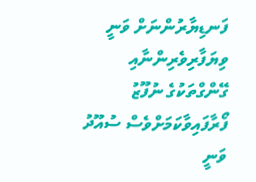ފަނޑިޔާރުންނަށް ވަނީ ވިޔަފާރިވެރިންނާއި ގޭންގްތަކުގެ ނުފޫޒު ފޯރާފައިވާކަމަށްވެސް ސުއޫދު ވަނީ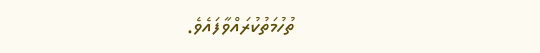ތުހުމަތުކުރައްވާފައެވެ.